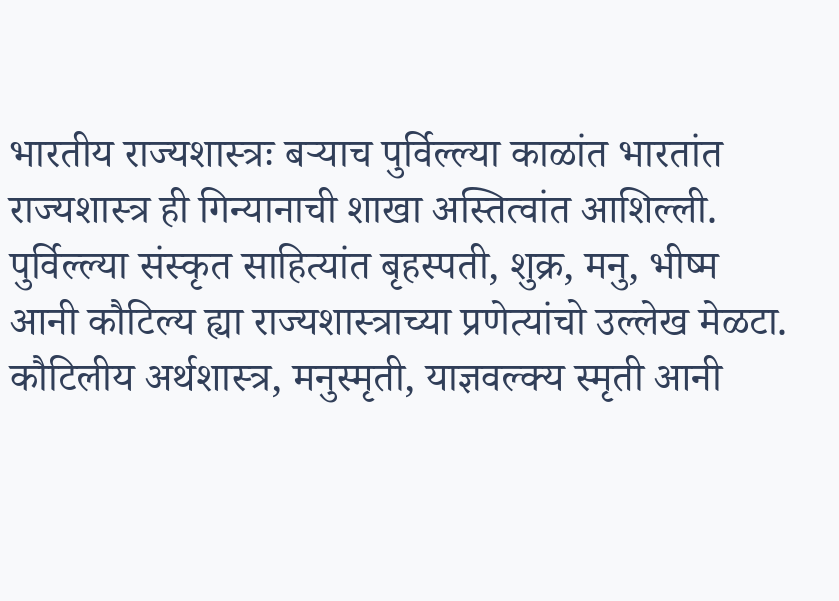भारतीय राज्यशास्त्रः बऱ्याच पुर्विल्ल्या काळांत भारतांत राज्यशास्त्र ही गिन्यानाची शाखा अस्तित्वांत आशिल्ली.
पुर्विल्ल्या संस्कृत साहित्यांत बृहस्पती, शुक्र, मनु, भीष्म आनी कौटिल्य ह्या राज्यशास्त्राच्या प्रणेत्यांचो उल्लेख मेळटा. कौटिलीय अर्थशास्त्र, मनुस्मृती, याज्ञवल्क्य स्मृती आनी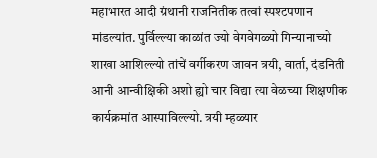महाभारत आदी ग्रंथानी राजनितीक तत्वां स्पश्टपणान मांडल्यांत. पुर्विल्ल्या काळांत ज्यो वेगवेगळ्यो गिन्यानाच्यो शाखा आशिल्ल्यो तांचें वर्गीकरण जावन त्रयी, वार्ता, दंडनिती आनी आन्वीक्षिकी अशो ह्यो चार विद्या त्या वेळच्या शिक्षणीक कार्यक्रमांत आस्पाविल्ल्यो. त्रयी म्हळ्यार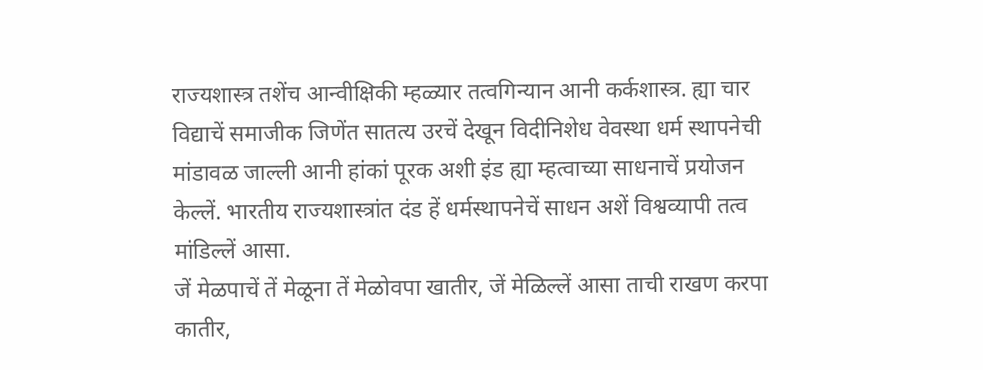राज्यशास्त्र तशेंच आन्वीक्षिकी म्हळ्यार तत्वगिन्यान आनी कर्कशास्त्र. ह्या चार विद्याचें समाजीक जिणेंत सातत्य उरचें देखून विदीनिशेध वेवस्था धर्म स्थापनेची मांडावळ जाल्ली आनी हांकां पूरक अशी इंड ह्या म्हत्वाच्या साधनाचें प्रयोजन केल्लें. भारतीय राज्यशास्त्रांत दंड हें धर्मस्थापनेचें साधन अशें विश्वव्यापी तत्व मांडिल्लें आसा.
जें मेळपाचें तें मेळूना तें मेळोवपा खातीर, जें मेळिल्लें आसा ताची राखण करपा कातीर,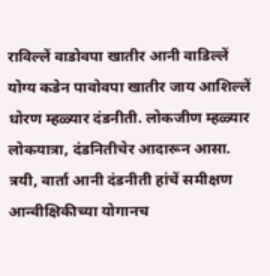राविल्लें वाडोवपा खातीर आनी वाडिल्लें योग्य कडेन पावोवपा खातीर जाय आशिल्लें धोरण म्हळ्यार दंडनीती. लोकजीण म्हळ्यार लोकयात्रा, दंडनितीचेर आदारून आसा. त्रयी, वार्ता आनी दंडनीती हांचें समीक्षण आन्वीक्षिकीच्या योगानच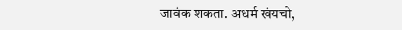जावंक शकता. अधर्म खंयचो,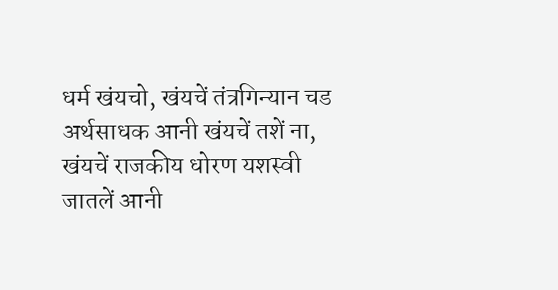धर्म खंयचो, खंयचें तंत्रगिन्यान चड अर्थसाधक आनी खंयचें तशें ना, खंयचें राजकीय धोरण यशस्वी जातलें आनी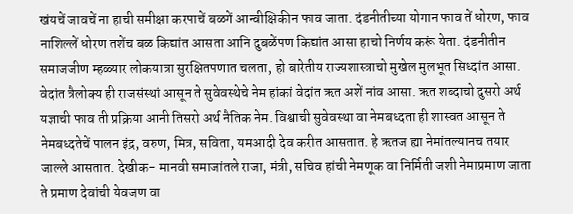खंयचें जावचें ना हाची समीक्षा करपाचें बळगें आन्वीक्षिकीन फाव जाता. दंडनीतीच्या योगान फाव तें धोरण, फाव नाशिल्लें धोरण तशेंच बळ किद्यांत आसता आनि दुबळेंपण किद्यांत आसा हाचो निर्णय करूं येता. दंडनीतीन समाजजीण म्हळ्यार लोकयात्रा सुरक्षितपणात चलता, हो बारेतीय राज्यशास्त्राचो मुखेल मुलभूत सिध्दांत आसा. वेदांत त्रैलोक्य ही राजसंस्थां आसून ते सुवेवस्थेचे नेम हांकां वेदांत ऋत अशें नांव आसा. ऋत शब्दाचो दुसरो अर्थ यज्ञाची फाव ती प्रक्रिया आनी तिसरो अर्थ नैतिक नेम. विश्वाची सुवेवस्था वा नेमबध्दता ही शास्वत आसून ते नेमबध्दतेचें पालन इंद्र, वरुण, मित्र, सविता, यमआदी देव करीत आसतात. हे ऋतज ह्या नेमांतल्यानच तयार जाल्ले आसतात. देखीक- मानवी समाजांतले राजा, मंत्री, सचिव हांची नेमणूक वा निर्मिती जशी नेमाप्रमाण जाता ते प्रमाण देवांची येवजण वा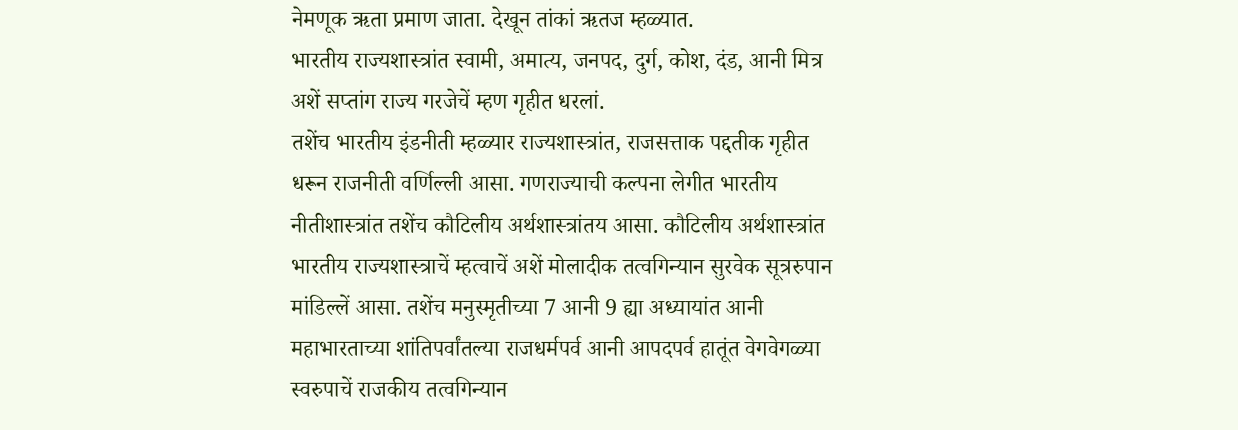नेमणूक ऋता प्रमाण जाता. देखून तांकां ऋतज म्हळ्यात.
भारतीय राज्यशास्त्रांत स्वामी, अमात्य, जनपद, दुर्ग, कोश, दंड, आनी मित्र अशें सप्तांग राज्य गरजेचें म्हण गृहीत धरलां.
तशेंच भारतीय इंडनीती म्हळ्यार राज्यशास्त्रांत, राजसत्ताक पद्दतीक गृहीत धरून राजनीती वर्णिल्ली आसा. गणराज्याची कल्पना लेगीत भारतीय नीतीशास्त्रांत तशेंच कौटिलीय अर्थशास्त्रांतय आसा. कौटिलीय अर्थशास्त्रांत भारतीय राज्यशास्त्राचें म्हत्वाचें अशें मोलादीक तत्वगिन्यान सुरवेक सूत्ररुपान मांडिल्लें आसा. तशेंच मनुस्मृतीच्या 7 आनी 9 ह्या अध्यायांत आनी महाभारताच्या शांतिपर्वांतल्या राजधर्मपर्व आनी आपदपर्व हातूंत वेगवेगळ्या स्वरुपाचें राजकीय तत्वगिन्यान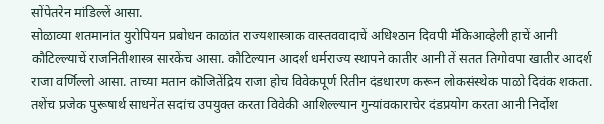सोंपेतरेन मांडिल्लें आसा.
सोळाव्या शतमानांत युरोपियन प्रबोधन काळांत राज्यशास्त्राक वास्तववादाचें अधिश्ठान दिवपी मॅकिआव्हेली हाचें आनी कौटिल्ल्याचें राजनितीशास्त्र सारकेंच आसा. कौटिल्यान आदर्श धर्मराज्य स्थापने कातीर आनी तें सतत तिगोवपा खातीर आदर्श राजा वर्णिल्लो आसा. ताच्या मतान कॊजितेंद्रिय राजा होच विवेकपूर्ण रितीन दंडधारण करून लोकसंस्थेक पाळो दिवंक शकता. तशेंच प्रजेक पुरूषार्थ साधनेंत सदांच उपयुक्त करता विवेकी आशिल्ल्यान गुन्यांवकाराचेर दंडप्रयोग करता आनी निर्दोश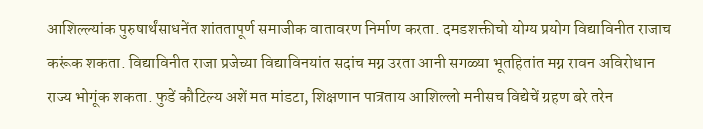आशिल्ल्यांक पुरुषार्थंसाधनेंत शांततापूर्ण समाजीक वातावरण निर्माण करता. दमडशक्तीचो योग्य प्रयोग विद्याविनीत राजाच करूंक शकता. विद्याविनीत राजा प्रजेच्या विद्याविनयांत सदांच मग्न उरता आनी सगळ्या भूतहितांत मग्न रावन अविरोधान राज्य भोगूंक शकता. फुडें कौटिल्य अशें मत मांडटा, शिक्षणान पात्रताय आशिल्लो मनीसच विद्येचें ग्रहण बरे तरेन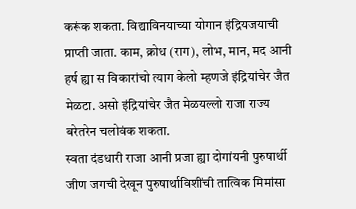करूंक शकता. विद्याविनयाच्या योगान इंद्रियजयाची प्राप्ती जाता. काम, क्रोध (राग), लोभ, मान, मद आनी हर्ष ह्या स विकारांचो त्याग केलो म्हणजे इंद्रियांचेर जैत मेळटा. असो इंद्रियांचेर जैत मेळयल्लो राजा राज्य बरेतरेन चलोवंक शकता.
स्वता दंडधारी राजा आनी प्रजा ह्या दोगांयनी पुरुषार्थी जीण जगची देखून पुरुषार्थाविशींची तात्विक मिमांसा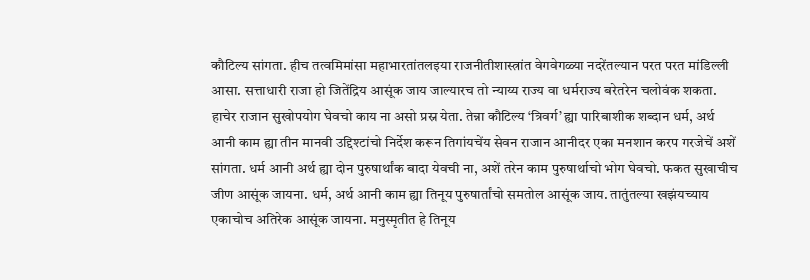कौटिल्य सांगता. हीच तत्वमिमांसा महाभारतांतलइया राजनीतीशास्त्रांत वेगवेगळ्या नदरेंतल्यान परत परत मांडिल्ली आसा. सत्ताधारी राजा हो जितेंद्रिय आसूंक जाय जाल्यारच तो न्याय्य राज्य वा धर्मराज्य बरेतरेन चलोवंक शकता. हाचेर राजान सुखोपयोग घेवचो काय ना असो प्रस्न येता. तेन्ना कौटिल्य ‘त्रिवर्ग’ ह्या पारिबाशीक शब्दान धर्म, अर्थ आनी काम ह्या तीन मानवी उद्दिश्टांचो निर्देश करून तिगांयचेंय सेवन राजान आनीदर एका मनशान करप गरजेचें अशें सांगता. धर्म आनी अर्थ ह्या दोन पुरुषार्थांक बादा येवची ना, अशें तरेन काम पुरुषार्थाचो भोग घेवचो. फकत सुखाचीच जीण आसूंक जायना. धर्म, अर्थ आनी काम ह्या तिनूय पुरुषार्तांचो समतोल आसूंक जाय. तातुंतल्या खझंयच्याय एकाचोच अतिरेक आसूंक जायना. मनुस्मृतीत हे तिनूय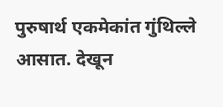पुरुषार्थ एकमेकांत गुंथिल्ले आसात. देखून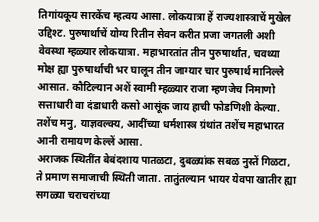तिगांयकूय सारकेंच म्हत्वय आसा. लोकयात्रा हें राज्यशास्त्राचें मुखेल उद्दिश्ट. पुरुषार्थाचें योग्य रितीन सेवन करीत प्रजा जगतली अशी वेवस्था म्हळ्यार लोकयात्रा. महाभारतांत तीन पुरुषार्थांत, चवथ्या मोक्ष ह्या पुरुषार्थाची भर घालून तीन जाग्यार चार पुरुषार्थ मानिल्ले आसात. कौटिल्यान अशें स्वामी म्हळ्यार राजा म्हणजेच निमाणो सत्ताधारी वा दंडाधारी कसो आसूंक जाय हाची फोडणिशी केल्या. तशेंच मनु, याज्ञवल्क्य, आदींच्या धर्मशास्त्र ग्रंथांत तशेंच महाभारत आनी रामायण केल्लें आसा.
अराजक स्थितींत बेबंदशाय पातळटा, दुबळ्यांक सबळ नुस्तें गिळटा, ते प्रमाण समाजाची स्थिती जाता. तातुंतल्यान भायर येवपा खातीर ह्या सगळ्या चराचरांच्या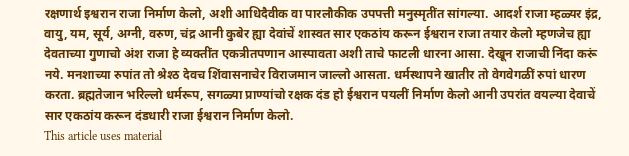रक्षणार्थ इश्वरान राजा निर्माण केलो, अशी आधिदैवीक वा पारलौकीक उपपत्ती मनुस्मृतींत सांगल्या. आदर्श राजा म्हळ्यर इंद्र, वायु, यम, सूर्य, अग्नी, वरुण, चंद्र आनी कुबेर ह्या देवांचें शास्वत सार एकठांय करून ईश्वरान राजा तयार केलो म्हणजेच ह्या देवताच्या गुणाचो अंश राजा हे व्यक्तींत एकत्रीतपणान आस्पावता अशी ताचे फाटली धारना आसा. देखून राजाची निंदा करूं नये. मनशाच्या रुपांत तो श्रेश्ठ देवच शिंवासनाचेर विराजमान जाल्लो आसता. धर्मस्थापने खातीर तो वेगवेगळीं रुपां धारण करता. ब्रह्मतेजान भरिल्लो धर्मरूप, सगळ्या प्राण्यांचो रक्षक दंड हो ईश्वरान पयलीं निर्माण केलो आनी उपरांत वयल्या देवाचें सार एकठांय करून दंडधारी राजा ईश्वरान निर्माण केलो.
This article uses material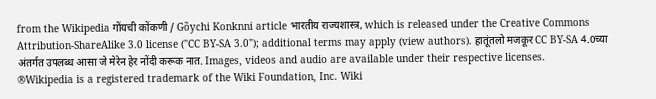from the Wikipedia गोंयची कोंकणी / Gõychi Konknni article भारतीय राज्यशास्त्र, which is released under the Creative Commons Attribution-ShareAlike 3.0 license ("CC BY-SA 3.0"); additional terms may apply (view authors). हातूंतलो मजकूर CC BY-SA 4.0च्या अंतर्गत उपलब्ध आसा जे मेरेन हेर नोंदी करूक नात. Images, videos and audio are available under their respective licenses.
®Wikipedia is a registered trademark of the Wiki Foundation, Inc. Wiki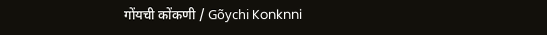गोंयची कोंकणी / Gõychi Konknni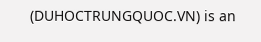(DUHOCTRUNGQUOC.VN) is an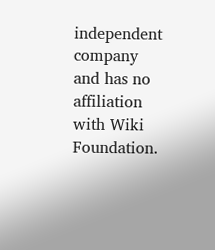independent company and has no affiliation with Wiki Foundation.